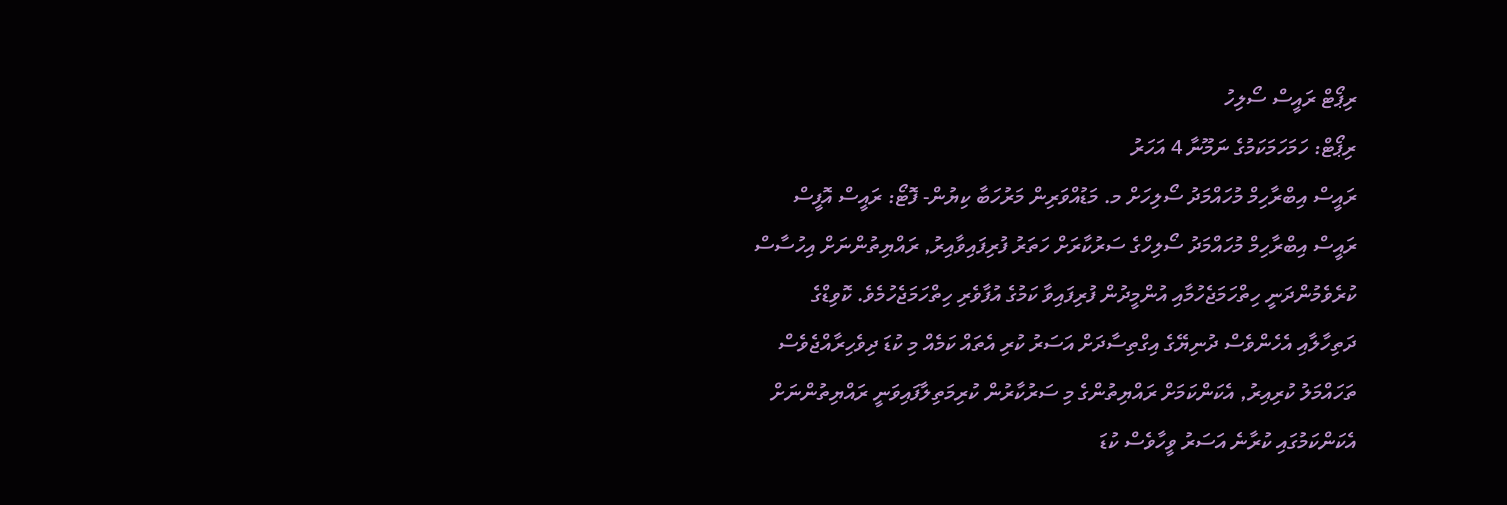ރިޕޯޓް ރައީސް ސޯލިހު
ރިޕޯޓް: ހަމަހަމަކަމުގެ ނަމޫނާ 4 އަހަރު
ރައީސް އިބްރާހިމް މުހައްމަދު ސޯލިހަށް މ. މަޑުއްވަރިން މަރުހަބާ ކިޔުން- ފޮޓޯ: ރައީސް އޮފީސް
ރައީސް އިބްރާހިމް މުހައްމަދު ސޯލިހްގެ ސަރުކާރަށް ހަތަރު ފުރިފައިވާއިރު, ރައްޔިތުންނަށް އިހުސާސް ކުރެވެމުންދަނީ ހިތްހަމަޖެހުމާއި އުންމީދުން ފުރިފައިވާ ކަމުގެ އުފާވެރި ހިތްހަމަޖެހުމެވެ. ކޮވިޑްގެ ދަތިހާލާއި އެހެންވެސް ދުނިޔޭގެ އިގްތިސާދަށް އަސަރު ކުރި އެތައް ކަމެއް މި ކުޑަ ދިވެހިރާއްޖެވެސް ތަހައްމަލު ކުރިއިރު, އެކަންކަމަށް ރައްޔިތުންގެ މި ސަރުކާރުން ކުރިމަތިލާފައިވަނީ ރައްޔިތުންނަށް އެކަންކަމުގައި ކުރާނެ އަސަރު ވީހާވެސް ކުޑަ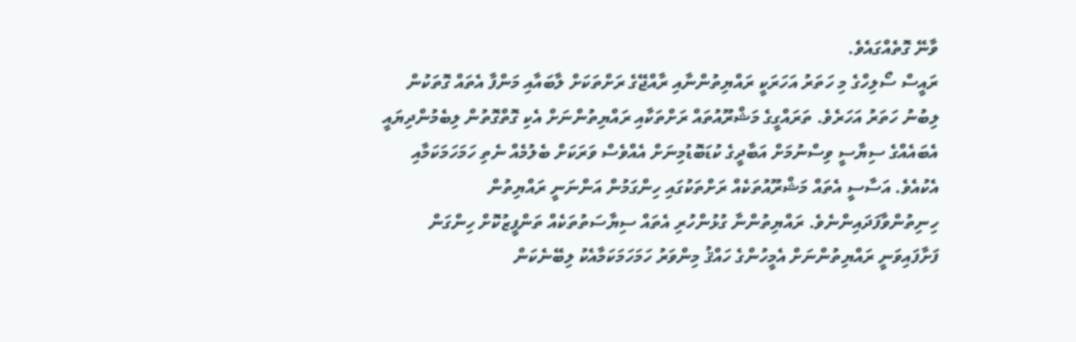ވާނޭ ގޮތެއްގައެވެ.
ރައީސް ސޯލިހްގެ މި ހަތަރު އަހަރަކީ ރައްޔިތުންނާއި ރާއްޖޭގެ ރަށްތަކަށް ލާބައާއި މަންފާ އެތައް ގޮތަކުން ލިބުނު ހަތަރު އަހަރެވެ. ތަރައްގީގެ މަޝްރޫއުތައް ރަށްތަކާއި ރައްޔިތުންނަށް އެކި ގޮތްގޮތުން ލިބެމުންދިޔައީ އެބައެއްގެ ސިޔާސީ ވިސްނުމަށް އަބާދީގެ ކުޑަބޮޑުމިނަށް އެއްވެސް ވަރަކަށް ބެލުމެއް ނެތި ހަމަހަމަކަމާއި އެކުއެވެ. އަސާސީ އެތައް މަޝްރޫއުތަކެއް ރަށްތަކުގައި ހިންގަމުން އަންނަނީ ރައްޔިތުން ހިނިތުންވާފަދައިންނެވެ. ރައްޔިތުންނާ ގުޅުންހުރި އެތައް ސިޔާސަތުތަކެއް ތަންފީޒުކޮށް ހިންގަން ފަށާފައިވަނީ ރައްޔިތުންނަށް އެމީހުންގެ ހައްޤު މިންވަރު ހަމަހަމަކަމާއެކު ލިބޭނެކަން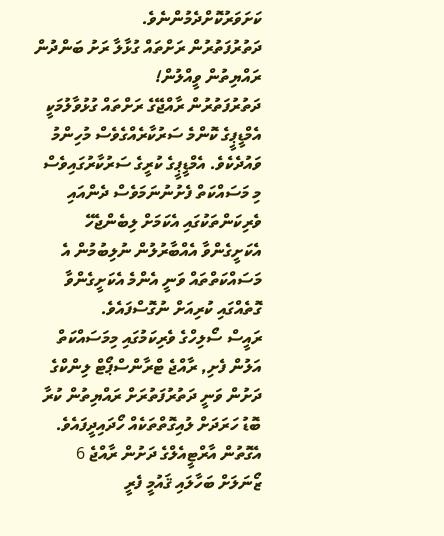ކަށަވަރުކޮށްދެމުންނެވެ.
ދަތުރުފަތުރުން ރަށްތައް ގުޅާލާ ރަށު ބަންދުން ރައްޔިތުން ވީއްލުން!
ދަތުރުފަތުރުން ރާއްޖޭގެ ރަށްތައް ގުޅުވާލުމަކީ އެމްޑީޕީގެ ކޮންމެ ސަރުކާރެއްގެވެސް މުހިންމު ވައުދެކެވެ. އެމްޑީޕީގެ ކުރީގެ ސަރުކާރުގައިވެސް މި މަސައްކަތް ފެށުނުނަމަވެސް ދެންއައި ވެރިކަންތަކުގައި އެކަމަށް ލިބެންޖެހޭ އެކަށީގެންވާ އެއްބާރުލުން ނުލިބުމުން އެ މަސައްކަތްތައް ވަނީ އެންމެ އެކަށީގެންވާ ގޮތެއްގައި ކުރިއަށް ނުގޮސްފައެވެ.
ރައީސް ސޯލިހްގެ ވެރިކަމުގައި މިމަސައްކަތް އަލުން ފެށި, ރާއްޖެ ޓްރާންސްޕޯޓް ލިންކްގެ ދަށުން ވަނީ ދަތުރުފަތުރަށް ރައްޔިތުން ކުރާ ބޮޑު ހަރަދަށް ލުއިގޮތްތަކެއް ހޯދައިދީފައެވެ.
އެގޮތުން އާރްޓީއެލްގެ ދަށުން ރާއްޖެ 6 ޒޯނަލަށް ބަހާލައި ޤައުމީ ފެރީ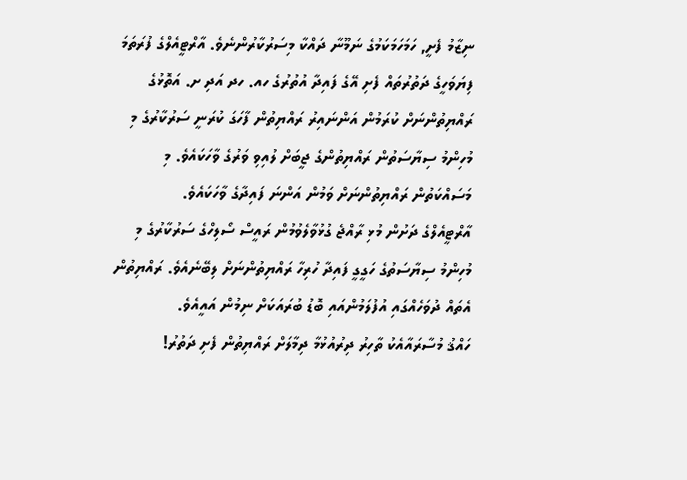ނިޒާމު ފެށީ, ހަމަހަމަކަމުގެ ނަމޫނާ ދައްކާ މިސަރުކާރުންނެވެ. އާރްޓީއެލްގެ ފުރަތަމަ ފިޔަވަހީގެ ދަތުރުތައް ފެށި އޭގެ ފައިދާ އުތުރުގެ ހއ. ހދ އަދި ށ. އަތޮޅުގެ ރައްޔިތުންނަށް ކުރަމުން އަންނައިރު ރައްޔިތުން ފާހަގަ ކުރަނީ ސަރުކާރުގެ މި މުހިންމު ސިޔާސަތުން ރައްޔިތުންގެ ޖީބަށް ލުއިވި ވަރުގެ ވާހަކައެވެ. މި މަސައްކަތުން ރައްޔިތުންނަށް ވަމުން އަންނަ ފައިދާގެ ވާހަކައެވެ.
އާރްޓީއެލްގެ ދަށުން މުޅި ރާއްޖެ ގުޅުވާލެވުމުން ރައީސް ސޯލިހްގެ ސަރުކާރުގެ މި މުހިންމު ސިޔާސަތުގެ ހަގީގީ ފައިދާ ހުރިހާ ރައްޔިތުންނަށް ލިބޭނެއެވެ. ރައްޔިތުން އެތައް ދުވަހެއްގައި އުފުލަމުންއައި ބޮޑު ބުރައަކަށް ނިމުން އައީއެވެ.
ހައްޤު މުސާރައާއެކު ތާހިރު ދިރުއުޅުމާ ދިމާލަށް ރައްޔިތުން ފެށި ދަތުރު!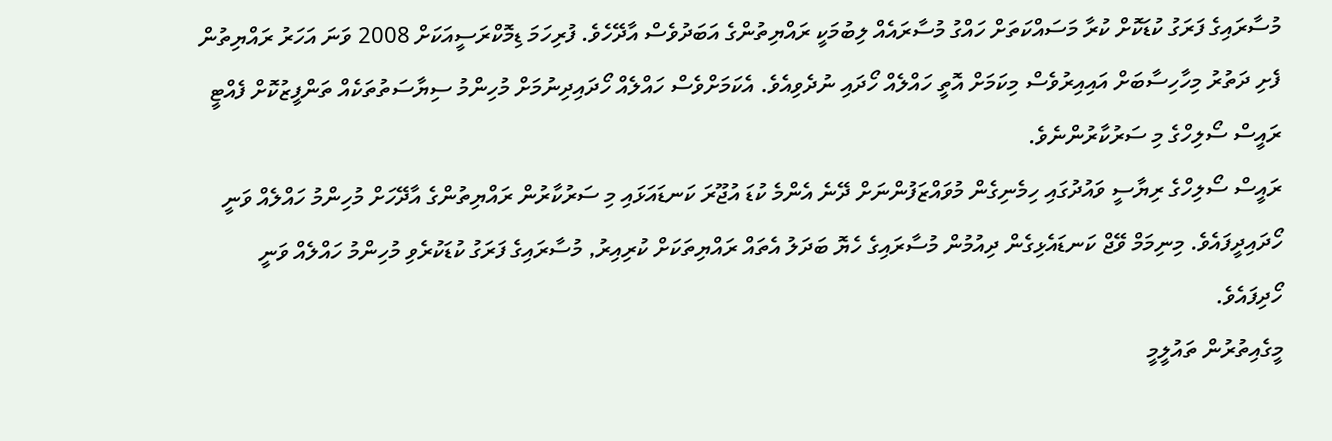މުސާރައިގެ ފަރަގު ކުޑަކޮށް ކުރާ މަސައްކަތަށް ހައްގު މުސާރައެއް ލިބުމަކީ ރައްޔިތުންގެ އަބަދުވެސް އާދޭހެވެ. ފުރިހަމަ ޑިމޮކްރަސީއަކަށް 2008 ވަނަ އަހަރު ރައްޔިތުން ފެށި ދަތުރު މިހާހިސާބަށް އައިއިރުވެސް މިކަމަށް އޮތީ ހައްލެއް ހޯދައި ނުދެވިއެވެ. އެކަމަށްވެސް ހައްލެއް ހޯދައިދިނުމަށް މުހިންމު ސިޔާސަތުތަކެއް ތަންފީޒުކޮށް ފެއްޓީ ރައީސް ސޯލިހްގެ މި ސަރުކާރުންނެވެ.
ރައީސް ސޯލިހްގެ ރިޔާސީ ވައުދުގައި ހިމެނިގެން މުވައްޒަފުންނަށް ދޭނެ އެންމެ ކުޑަ އުޖޫރަ ކަނޑައަޅައި މި ސަރުކާރުން ރައްޔިތުންގެ އާދޭހަށް މުހިންމު ހައްލެއް ވަނީ ހޯދައިދީފައެވެ. މިނިމަމް ވޭޖް ކަނޑައެޅިގެން ދިއުމުން މުސާރައިގެ ހެޔޮ ބަދަލު އެތައް ރައްޔިތަކަށް ކުރިއިރު, މުސާރައިގެ ފަރަގު ކުޑަކުރެވި މުހިންމު ހައްލެއް ވަނީ ހޯދިފައެވެ.
މީގެއިތުރުން ތައުލީމީ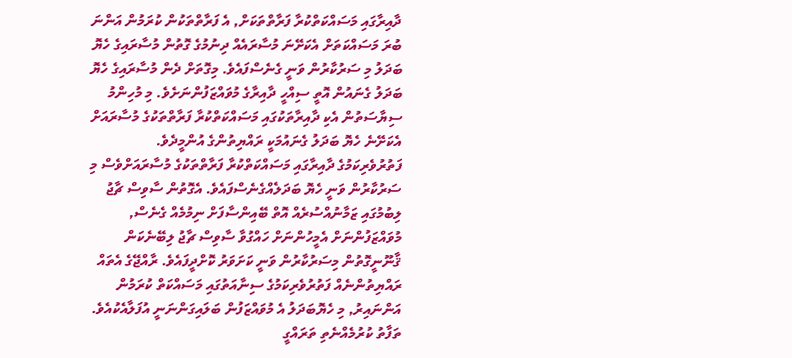ދާއިރާގައި މަސައްކަތްކުރާ ފަރާތްތަކަށް, އެ ފަރާތްތަކުން ކުރަމުން އަންނަ ބުރަ މަސައްކަތަށް އެކަށޭނަ މުސާރައެއް ދިނުމުގެ ގޮތުން މުސާރައިގެ ހެޔޮ ބަދަލު މި ސަރުކާރުން ވަނީ ގެނެސްފައެވެ. މިގޮތަށް ދެން މުސާރައިގެ ހެޔޮ ބަދަލު ގެނައުން އޮތީ ސިއްހީ ދާއިރާގެ މުވައްޒަފުންނަށެވެ. މި މުހިންމު ސިޔާސަތުން އެކި ދާއިރާތަކުގައި މަސައްކަތްކުރާ ފަރާތްތަކުގެ މުސާރައަށް އެކަށޭނެ ހެޔޮ ބަދަލު ގެނައުމަކީ ރައްޔިތުންގެ އުންމީދެވެ.
ފަތުރުވެރިކަމުގެ ދާއިރާގައި މަސައްކަތްކުރާ ފަރާތްތަކުގެ މުސާރައަށްވެސް މި ސަރުކާރުން ވަނީ ހެޔޮ ބަދަލެއްގެނެސްފައެވެ. އެގޮތުން ސާވިސް ޗާޖު ލިބުމުގައި ޒަމާނުއްސުރެއް އޮތް ބޭއިންސާފަށް ނިމުމެއް ގެނެސް, މުވައްޒަފުންނަށް އެމީހުންނަށް ހައްގުވާ ސާވިސް ޗާޖު ލިބޭނެކަން ޤާނޫނީގޮތުން މިސަރުކާރުން ވަނީ ކަށަވަރު ކޮށްދީފައެވެ. ރާއްޖޭގެ އެތައް ރައްޔިތުންނެއް ފަތުރުވެރިކަމުގެ ސިނާއަތުގައި މަސައްކަތް ކުރަމުން އަންނައިރު, މި ހެޔޮބަދަލު އެ މުވައްޒަފުން ބަލައިގަންނަނީ އުފަލާއެކުއެވެ.
ތަފާތު ކުރުމެއްނެތި ތަރައްގީ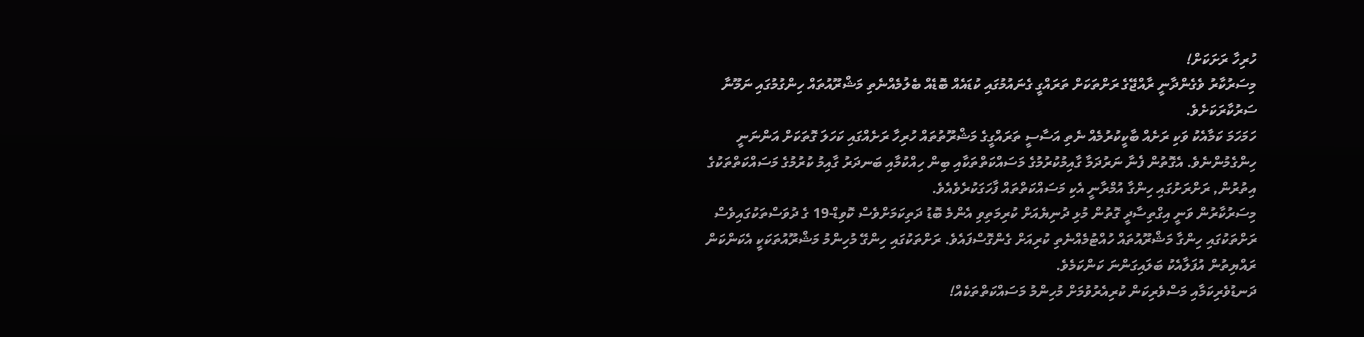ހުރިހާ ރަށަކަށް!
މިސަރުކާރު ވެގެންދާނީ ރާއްޖޭގެ ރަށްތަކަށް ތަރައްގީ ގެނައުމުގައި ކުޑައެއް ބޮޑެއް ބެލުމެއްނެތި މަޝްރޫއުތައް ހިންގުމުގައި ނަމޫނާ ސަރުކާރަކަށެވެ.
ހަމަހަމަ ކަމާއެކު ވަކި ރަށެއް ބާކީކުރުމެއް ނެތި އަސާސީ ތަރައްގީގެ މަޝްރޫތުތައް ހުރިހާ ރަށެއްގައި ކަހަލަ ގޮތަކަށް އަންނަނީ ހިންގެމުންނެވެ. އެގޮތުން ފެނާ ނަރުދަމާ ގާއިމުކުރުމުގެ މަސައްކަތްތަކާއި ބިން ހިއްކުމާއި ބަނދަރު ގާއިމު ކުރުމުގެ މަސައްކަތްތަކުގެ އިތުރުން, ރަށްރަށުގައި ހިންގާ އުމްރާނީ އެކި މަސައްކަތްތައް ފާހަގަކުރެވެއެވެ.
މިސަރުކާރުން ވަނީ އިގްތިސާދީ ގޮތުން މުޅި ދުނިޔެއަށް ކުރިމަތިވި އެންމެ ބޮޑު ދަތިކަމަށްވެސް ކޮވިޑް-19 ގެ ދުވަސްތަކުގައިވެސް ރަށްތަކުގައި ހިންގާ މަޝްރޫއުތައް ހުއްޓުމެއްނެތި ކުރިއަށް ގެންގޮސްފައެވެ. ރަށްތަކުގައި ހިންގޭ މުހިންމު މަޝްރޫއުތަކަކީ އެކަންކަން ރައްޔިތުން އުފަލާއެކު ބަލައިގަންނަ ކަންކަމެވެ.
ދަނޑުވެރިކަމާއި މަސްވެރިކަން ކުރިއެރުވުމަށް މުހިންމު މަސައްކަތްތަކެއް!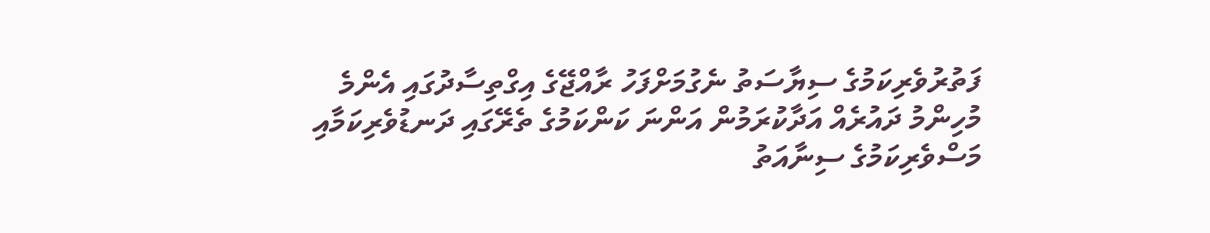ފަތުރުވެރިކަމުގެ ސިޔާސަތު ނެގުމަށްފަހު ރާއްޖޭގެ އިގްތިސާދުގައި އެންމެ މުހިންމު ދައުރެއް އަދާކުރަމުން އަންނަ ކަންކަމުގެ ތެރޭގައި ދަނޑުވެރިކަމާއި މަސްވެރިކަމުގެ ސިނާއަތު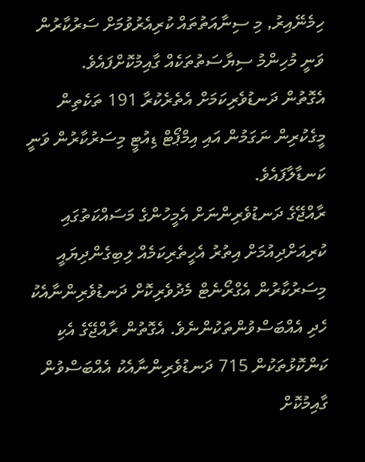ހިމެނޭއިރު, މި ސިނާއަތުތައް ކުރިއެރުވުމަށް ސަރުކާރުން ވަނީ މުހިންމު ސިޔާސަތުތަކެއް ގާއިމުކޮށްފައެވެ.
އެގޮތުން ދަނޑުވެރިކަމަށް އެތެރެކުރާ 191 ތަކެތިން މީގެކުރިން ނަގަމުން އައި އިމްޕޯޓް ޑިއުޓީ މިސަރުކާރުން ވަނީ ކަނޑާލާފައެވެ.
ރާއްޖޭގެ ދަނޑުވެރިންނަށް އެމީހުންގެ މަސައްކަތުގައި ކުރިއަށްދިއުމަށް އިތުރު އެހީތެރިކަމެއް ލިބިގެންދިޔައީ މިސަރުކާރުން އެގްރޯނެޓް މެދުވެރިކޮށް ދަނޑުވެރިންނާއެކު ހެދި އެއްބަސްވުންތަކުންނެވެ. އެގޮތުން ރާއްޖޭގެ އެކި ކަންކޮޅުތަކުން 715 ދަނޑުވެރިންނާއެކު އެއްބަސްވުން ގާއިމުކޮށް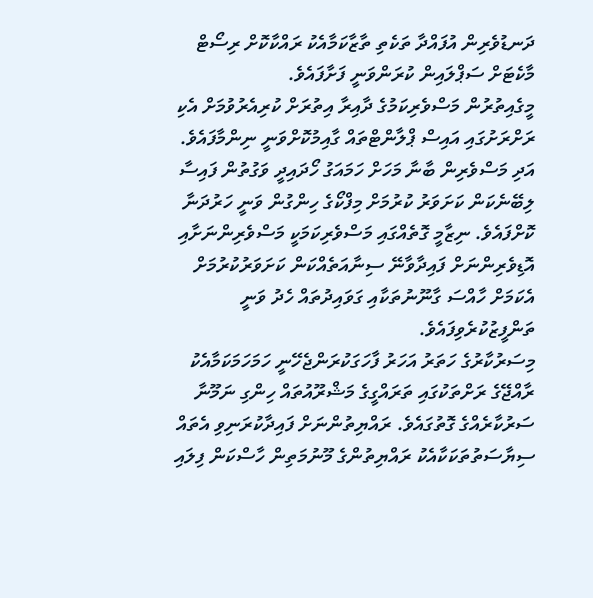ދަނޑުވެރިން އުފައްދާ ތަކެތި ތާޒާކަމާއެކު ރައްކާކޮށް ރިސޯޓް މާކެޓަށް ސަޕްލައިން ކުރަންވަނީ ފަށާފައެވެ.
މީގެއިތުރުން މަސްވެރިކަމުގެ ދާއިރާ އިތުރަށް ކުރިއެރުވުމަށް އެކި ރަށްރަށުގައި އައިސް ޕްލާންޓްތައް ގާއިމުކޮށްވަނީ ނިންމާފައެވެ. އަދި މަސްވެރިން ބާނާ މަހަށް ހަމައަގު ހޯދައިދީ ވަގުތުން ފައިސާ ލިބޭނެކަން ކަށަވަރު ކުރުމަށް މިފްކޯގެ ހިންގުން ވަނީ ހަރުދަނާ ކޮށްފައެވެ. ނިޒާމީ ގޮތެއްގައި މަސްވެރިކަމަކީ މަސްވެރިންނަށާއި އޮޑިވެރިންނަށް ފައިދާވާނޭ ސިނާއަތެއްކަން ކަށަވަރުކުރުމަށް އެކަމަށް ހާއްސަ ގާނޫނުތަކާއި ގަވައިދުތައް ހެދު ވަނީ ތަންފީޒުކުރެވިފައެވެ.
މިސަރުކާރުގެ ހަތަރު އަހަރު ފާހަގަކުރަންޖެހޭނީ ހަމަހަމަކަމާއެކު ރާއްޖޭގެ ރަށްތަކުގައި ތަރައްގީގެ މަޝްރޫއުތައް ހިންގި ނަމޫނާ ސަރުކާރެއްގެ ގޮތުގައެވެ. ރައްޔިތުންނަށް ފައިދާކުރަނިވި އެތައް ސިޔާސަތުތަކަކާއެކު ރައްޔިތުންގެ މޫނުމަތިން ހާސްކަން ފިލައި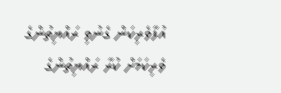އުފާވެރިކަން ގެނުވި ރައްޔިތުންގެ ވެރިކަމަށް ކުރާ ރައްޔިތުންގެ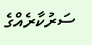ސަރުކާރެއްގެ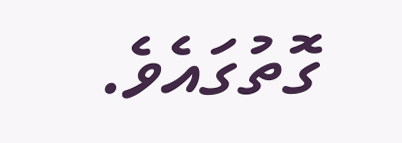ގޮތުގައެވެ.